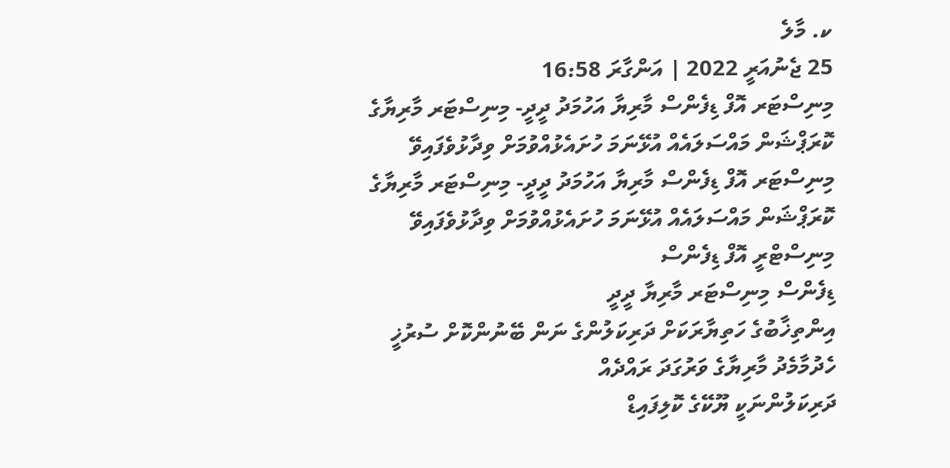ކ. މާލެ
25 ޖެނުއަރީ 2022 | އަންގާރަ 16:58
މިނިސްޓަރ އޮފް ޑިފެންސް މާރިޔާ އަހުމަދު ދީދީ- މިނިސްޓަރ މާރިޔާގެ ކޮރަޕްޝަން މައްސަލައެއް އުޅޭނަމަ ހުށައެޅުއްވުމަށް ވިދާޅުވެފައިވޭ
މިނިސްޓަރ އޮފް ޑިފެންސް މާރިޔާ އަހުމަދު ދީދީ- މިނިސްޓަރ މާރިޔާގެ ކޮރަޕްޝަން މައްސަލައެއް އުޅޭނަމަ ހުށައެޅުއްވުމަށް ވިދާޅުވެފައިވޭ
މިނިސްޓްރީ އޮފް ޑިފެންސް
ޑިފެންސް މިނިސްޓަރ މާރިޔާ ދީދީ
އިންތިޚާބުގެ ހަތިޔާރަކަށް ދަރިކަލުންގެ ނަން ބޭނުންކޮށް ސުރުޚީ ހެދުމާމެދު މާރިޔާގެ ވަރުގަދަ ރައްދެއް
ދަރިކަލުންނަކީ ޔޫކޭގެ ކޮލިފައިޑް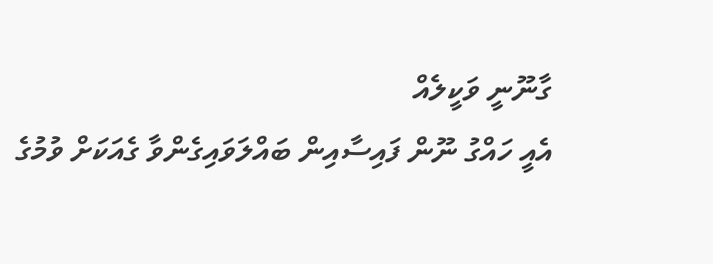ގާނޫނީ ވަކީލެއް
އެއީ ހައްގު ނޫން ފައިސާއިން ބައްލަވައިގެންވާ ގެއަކަށް ވުމުގެ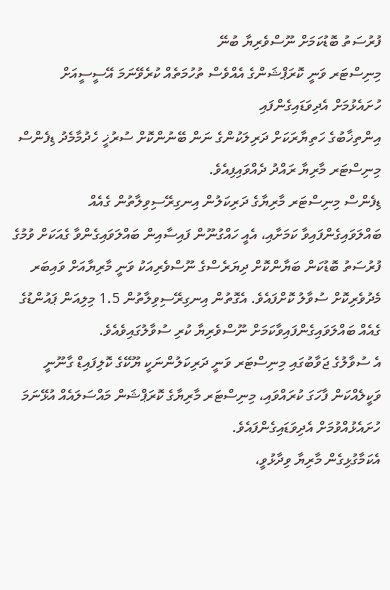ފުރުސަތު ބޮޑުކަމަށް ނޫސްވެރިޔާ ބުނޭ
މިނިސްޓަރ ވަނީ ކޮރަޕްޝަންގެ އެއްވެސް ތުހުމަތެއް ކުރެވޭނަމަ އޭސީސީއަށް ހުށައެޅުމަށް އެދިވަޑައިގެންފައި
އިންތިޚާބުގެ ހަތިޔާރަކަށް ދަރިލަކުންގެ ނަން ބޭނުންކޮށް ސުރުޚީ ހެދުމާމެދު ޑިފެންސް މިނިސްޓަރ މާރިޔާ ރައްދު ދެއްވައިފިއެވެ.
ޑިފެންސް މިނިސްޓަރ މާރިޔާގެ ދަރިކަލުން އިނގިރޭސިވިލާތުން ގެއެއް ބައްލަވައިގެންފައިވާ ކަމަށާއި، އެއީ ހައްގުނޫން ފައިސާއިން ބައްލަވައިގެންވާ ގެއަކަށް ވުމުގެ ފުރުސަތު ބޮޑުކަން ބަޔާންކޮށް ދިޔަރެސްގެ ނޫސްވެރިއަކު ވަނީ މާރިޔާއަށް ވައިބަރ މެދުވެރިކޮށް ސުވާލު ކޮށްފައެވެ. އެގޮތުން އިނގިރޭސިވިލާތުން 1.5 މިލިއަން ޕައުންޑުގެ ގެއެއް ބައްލަވައިގެންފައިވާކަމަށް ނޫސްވެރިޔާ ކުރި ސުވާލުގައިވެއެވެ.
އެ ސުވާލުގެ ޖަވާބުގައި މިނިސްޓަރ ވަނީ ދަރިކަލުންނަކީ ޔޫކޭގެ ކޮލިފައިޑް ގާނޫނީ ވަކީލެއްކަން ފާހަގަ ކުރައްވައި، މިނިސްޓަރ މާރިޔާގެ ކޮރަޕްޝަން މައްސަލައެއް އުޅޭނަމަ ހުށައެޅުއްވުމަށް އެދިވަޑައިގެންފައެވެ.
އެކަމާގުޅިގެން މާރިޔާ ވިދާޅުވީ،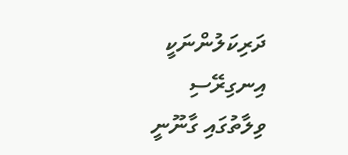ދަރިކަލުންނަކީ އިނގިރޭސި ވިލާތުގައި ގާނޫނީ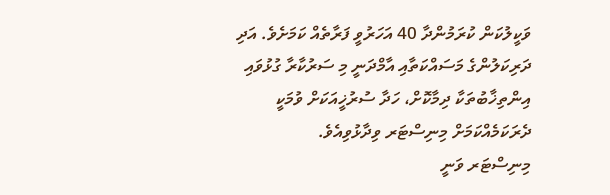ވަކީލުކަން ކުރަމުންދާ 40 އަހަރުވީ ފަރާތެއް ކަމަށެވެ. އަދި ދަރިކަލުންގެ މަސައްކަތާއި އާމްދަނީ މި ސަރުކާރާ ގުޅުވައި އިންތިޚާބުތަކާ ދިމާކޮށް، ހަދާ ސުރުޚީއަކަށް ވުމަކީ ދެރަކަމެއްކަމަށް މިނިސްޓަރ ވިދާޅުވިއެވެ.
މިނިސްޓަރ ވަނީ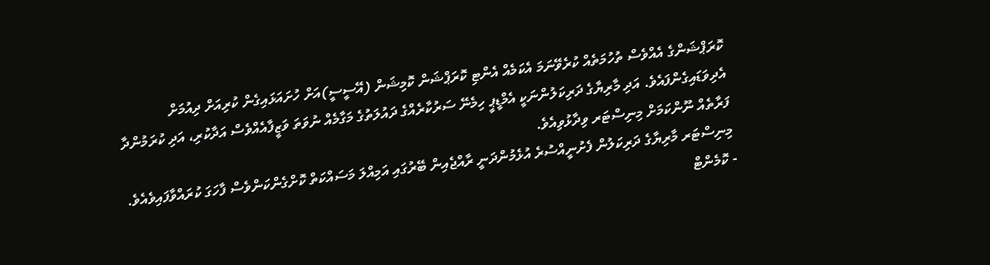ކޮރަޕްޝަންގެ އެއްވެސް ތުހުމަތެއް ކުރެވޭނަމަ އެކަމެއް އެންޓި ކޮރަޕްޝަން ކޮމިޝަން (އޭސީސީ)އަށް ހުށައަޅައިގެން ކުރިއަށް ދިއުމަށް އެދިވަޑައިގެންފައެވެ. އަދި މާރިޔާގެ ދަރިކަލުންނަކީ އެމްޑީޕީ ހިމެނޭ ސަރުކާރެއްގެ ދައުލަތުގެ މަގާމެއް ނުވަތަ ވަޒީފާއެއްވެސް އަދާކުރި، އަދި ކުރަމުންދާ ފަރާތެއް ނޫންކަމަށް މިނިސްޓަރ ވިދާޅުވިއެވެ.
މިނިސްޓަރ މާރިޔާގެ ދަރިކަލުން ފެށުނީއްސުރެ އުޅެމުންދަނީ ރާއްޖެއިން ބޭރުގައި އަމިއްލަ މަސައްކަތް ކޮށްގެންކަންވެސް ފާހަގަ ކުރައްވާފައިވެއެވެ.
- ކޮމެންޓް